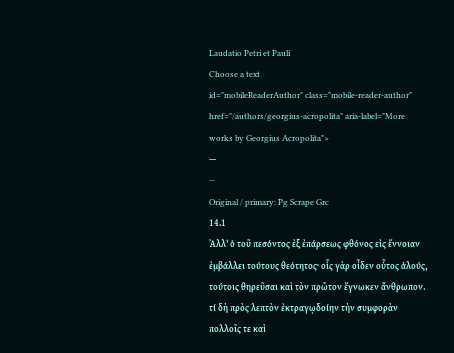Laudatio Petri et Pauli
Choose a text
id="mobileReaderAuthor" class="mobile-reader-author" href="/authors/georgius-acropolita" aria-label="More works by Georgius Acropolita">
—
⋯
Original / primary: Pg Scrape Grc
14.1
Ἀλλ' ὁ τοῦ πεσόντος ἐξ ἐπάρσεως φθόνος εἰς ἔννοιαν ἐμβάλλει τούτους θεότητος· οἷς γὰρ οἶδεν οὗτος ἁλούς, τούτοις θηρεῦσαι καὶ τὸν πρῶτον ἔγνωκεν ἄνθρωπον. τί δὴ πρὸς λεπτὸν ἐκτραγῳδοίην τὴν συμφορὰν πολλοῖς τε καὶ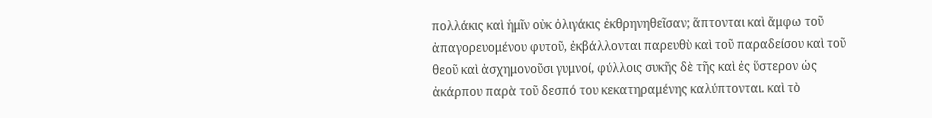πολλάκις καὶ ἡμῖν οὐκ ὀλιγάκις ἐκθρηνηθεῖσαν; ἅπτονται καὶ ἄμφω τοῦ ἀπαγορευομένου φυτοῦ, ἐκβάλλονται παρευθὺ καὶ τοῦ παραδείσου καὶ τοῦ θεοῦ καὶ ἀσχημονοῦσι γυμνοί, φύλλοις συκῆς δὲ τῆς καὶ ἐς ὕστερον ὡς ἀκάρπου παρὰ τοῦ δεσπό του κεκατηραμένης καλύπτονται. καὶ τὸ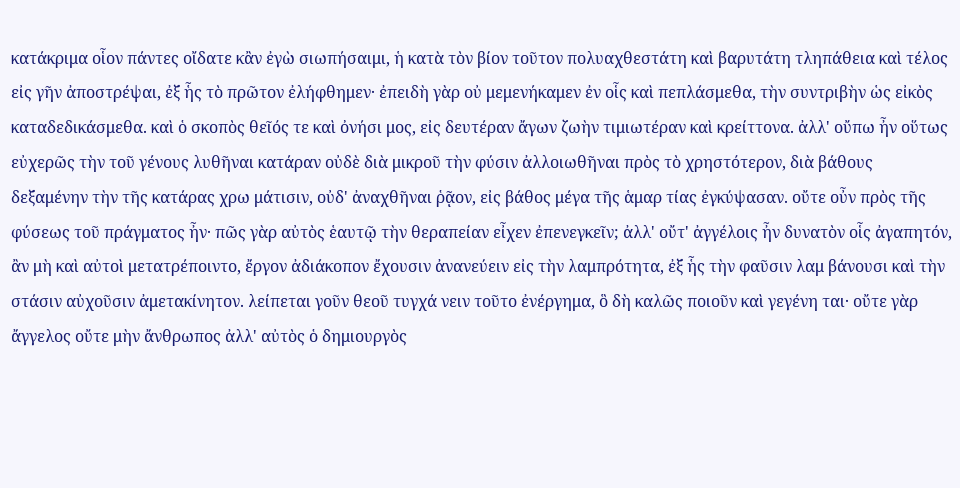κατάκριμα οἷον πάντες οἴδατε κἂν ἐγὼ σιωπήσαιμι, ἡ κατὰ τὸν βίον τοῦτον πολυαχθεστάτη καὶ βαρυτάτη τληπάθεια καὶ τέλος εἰς γῆν ἀποστρέψαι, ἐξ ἧς τὸ πρῶτον ἐλήφθημεν· ἐπειδὴ γὰρ οὐ μεμενήκαμεν ἐν οἷς καὶ πεπλάσμεθα, τὴν συντριβὴν ὡς εἰκὸς καταδεδικάσμεθα. καὶ ὁ σκοπὸς θεῖός τε καὶ ὀνήσι μος, εἰς δευτέραν ἄγων ζωὴν τιμιωτέραν καὶ κρείττονα. ἀλλ' οὔπω ἦν οὕτως εὐχερῶς τὴν τοῦ γένους λυθῆναι κατάραν οὐδὲ διὰ μικροῦ τὴν φύσιν ἀλλοιωθῆναι πρὸς τὸ χρηστότερον, διὰ βάθους δεξαμένην τὴν τῆς κατάρας χρω μάτισιν, οὐδ' ἀναχθῆναι ῥᾷον, εἰς βάθος μέγα τῆς ἁμαρ τίας ἐγκύψασαν. οὔτε οὖν πρὸς τῆς φύσεως τοῦ πράγματος ἦν· πῶς γὰρ αὐτὸς ἑαυτῷ τὴν θεραπείαν εἶχεν ἐπενεγκεῖν; ἀλλ' οὔτ' ἀγγέλοις ἦν δυνατὸν οἷς ἀγαπητόν, ἂν μὴ καὶ αὐτοὶ μετατρέποιντο, ἔργον ἀδιάκοπον ἔχουσιν ἀνανεύειν εἰς τὴν λαμπρότητα, ἐξ ἧς τὴν φαῦσιν λαμ βάνουσι καὶ τὴν στάσιν αὐχοῦσιν ἀμετακίνητον. λείπεται γοῦν θεοῦ τυγχά νειν τοῦτο ἐνέργημα, ὃ δὴ καλῶς ποιοῦν καὶ γεγένη ται· οὔτε γὰρ ἄγγελος οὔτε μὴν ἄνθρωπος ἀλλ' αὐτὸς ὁ δημιουργὸς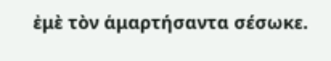ἐμὲ τὸν ἁμαρτήσαντα σέσωκε.